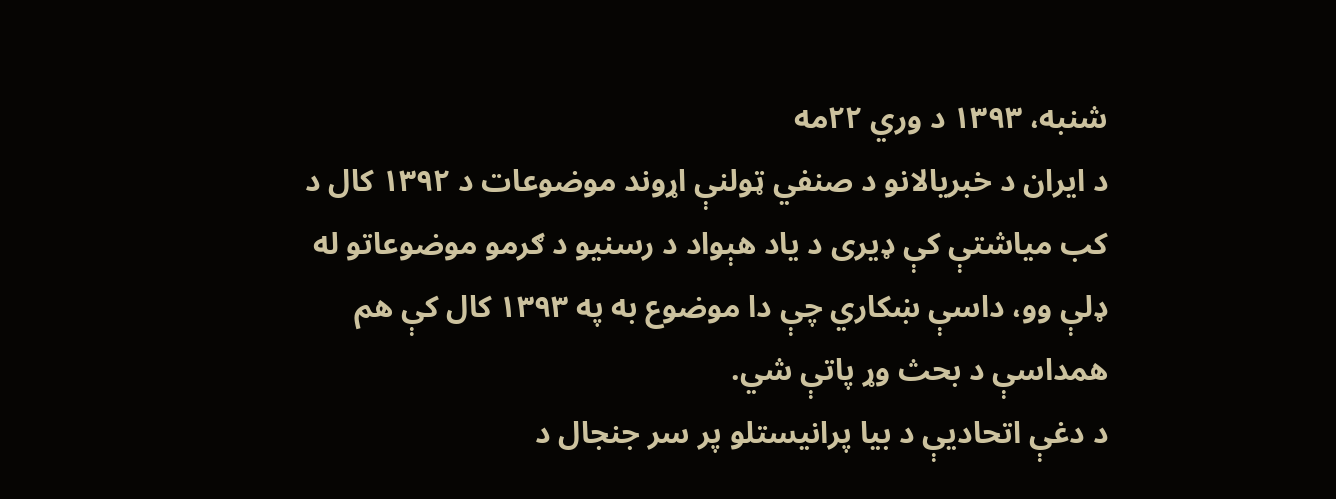شنبه، ۱۳۹۳ د وري ۲۲مه
د ایران د خبریالانو د صنفي ټولنې اړوند موضوعات د ۱۳۹۲ کال د کب میاشتې کې ډیری د یاد هېواد د رسنیو د ګرمو موضوعاتو له ډلې وو، داسې ښکاري چې دا موضوع به په ۱۳۹۳ کال کې هم همداسې د بحث وړ پاتې شي.
د دغې اتحادیې د بیا پرانیستلو پر سر جنجال د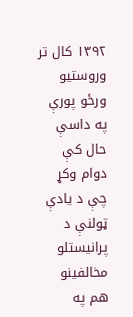۱۳۹۲ کال تر وروستیو ورځو پورې په داسې حال کې دوام وکړ چې د یادې ټولنې د پرانیستلو مخالفینو هم په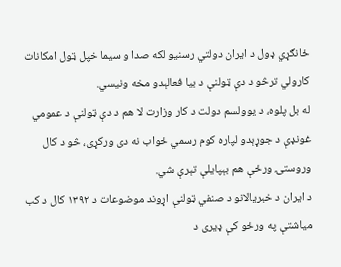ځانګړي ډول د ایران دولتي رسنیو لکه صدا و سیما خپل ټول امکانات کارولي ترڅو د دې ټولنې د بیا فعالېدو مخه ونیسي.
له بل پلوه، د یوولسم دولت د کار وزارت لا هم د دې ټولنې د عمومي غونډې د جوړېدو لپاره کوم رسمي ځواب نه دی ورکړی، څو د کال وروستۍ ورځې هم بېپایلې تېرې شي.
د ایران د خبریالانو د صنفي ټولنې اړوند موضوعات د ۱۳۹۲ کال د کب میاشتې په ورځو کې ډیری د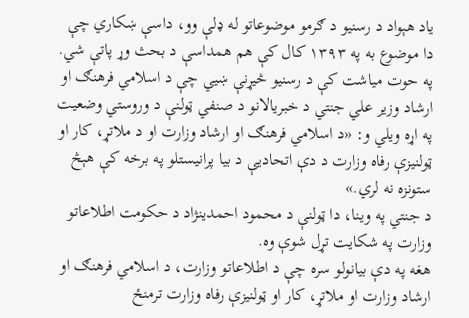یاد هېواد د رسنیو د ګرمو موضوعاتو له ډلې وو، داسې ښکاري چې دا موضوع به په ۱۳۹۳ کال کې هم همداسې د بحث وړ پاتې شي.
په حوت میاشت کې د رسنیو څیړنې ښیي چې د اسلامي فرهنګ او ارشاد وزیر علي جنتي د خبریالانو د صنفي ټولنې د وروستي وضعیت په اړه ویلي و: «د اسلامي فرهنګ او ارشاد وزارت او د ملاتړ، کار او ټولنیزې رفاه وزارت د دې اتحادیې د بیا پرانیستلو په برخه کې هېڅ ستونزه نه لري.»
د جنتي په وینا، دا ټولنې د محمود احمدينژاد د حکومت اطلاعاتو وزارت په شکایت تړل شوې وه.
هغه په دې بیانولو سره چې د اطلاعاتو وزارت، د اسلامي فرهنګ او ارشاد وزارت او ملاتړ، کار او ټولنیزې رفاه وزارت ترمنځ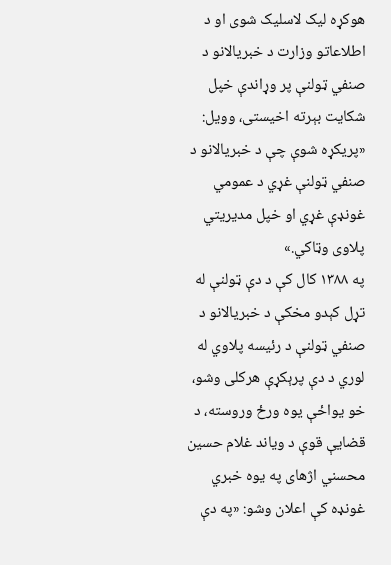هوکړه لیک لاسلیک شوی او د اطلاعاتو وزارت د خبریالانو د صنفي ټولنې پر وړاندې خپل شکایت بېرته اخیستی، وویل: «پریکړه شوې چې د خبریالانو د صنفي ټولنې غړي د عمومي غونډې غړي او خپل مدیريتي پلاوی وټاکي.»
په ۱۳۸۸ کال کې د دې ټولنې له تړل کېدو مخکې د خبریالانو د صنفي ټولنې د رئیسه پلاوي له لوري د دې پرېکړې هرکلی وشو، خو یواځې یوه ورځ وروسته، د قضایې قوې د ویاند غلام حسین محسني اژهای په یوه خبري غونډه کې اعلان وشو: «په دې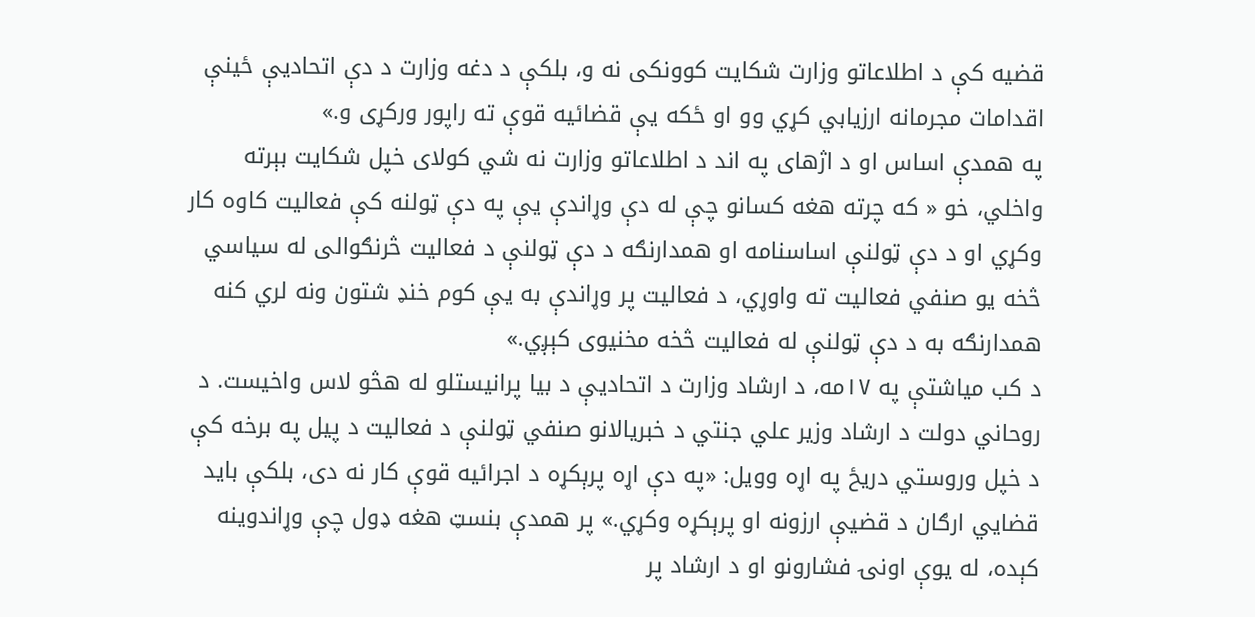قضیه کې د اطلاعاتو وزارت شکایت کوونکی نه و، بلکې د دغه وزارت د دې اتحادیې ځینې اقدامات مجرمانه ارزیابي کړي وو او ځکه یې قضائیه قوې ته راپور ورکړی و.»
په همدې اساس او د اژهای په اند د اطلاعاتو وزارت نه شي کولای خپل شکایت بېرته واخلي، خو « که چرته هغه کسانو چې له دې وړاندې یې په دې ټولنه کې فعالیت کاوه کار وکړي او د دې ټولنې اساسنامه او همدارنګه د دې ټولنې د فعالیت څرنګوالی له سیاسي څخه یو صنفي فعالیت ته واوړي، د فعالیت پر وړاندې به یې کوم خنډ شتون ونه لري کنه همدارنګه به د دې ټولنې له فعالیت څخه مخنیوی کېږي.»
د کب میاشتې په ۱۷مه، د ارشاد وزارت د اتحادیې د بیا پرانیستلو له هڅو لاس واخیست. د روحاني دولت د ارشاد وزیر علي جنتي د خبریالانو صنفي ټولنې د فعالیت د پیل په برخه کې د خپل وروستي دریځ په اړه وویل: «په دې اړه پرېکړه د اجرائیه قوې کار نه دی، بلکې باید قضایي ارګان د قضیې ارزونه او پرېکړه وکړي.» پر همدې بنسټ هغه ډول چې وړاندوینه کېده، له يوې اونۍ فشارونو او د ارشاد پر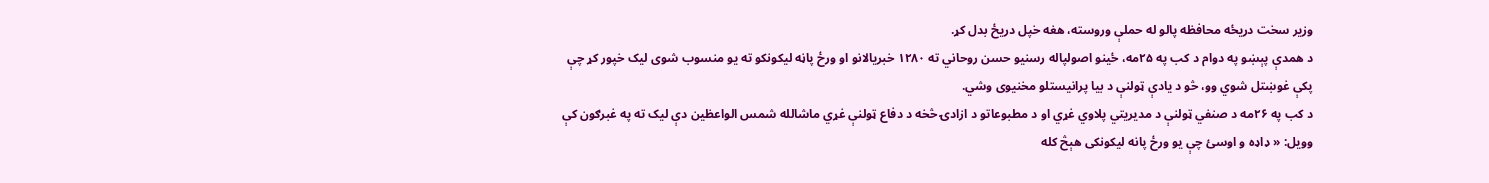وزیر سخت دریځه محافظه پالو له حملې وروسته، هغه خپل دریځ بدل کړ.
د همدې پېښو په دوام د کب په ۲۵مه، ځینو اصولپاله رسنیو حسن روحاني ته ۱۲۸۰ خبریالانو او ورځ پاڼه لیکونکو ته یو منسوب شوی لیک خپور کړ چې پکې غوښتل شوي وو، څو د یادې ټولنې د بیا پرانیستلو مخنیوی وشي.
د کب په ۲۶مه د صنفي ټولنې د مدیریتي پلاوي غړي او د مطبوعاتو د ازادۍ څخه د دفاع ټولنې غړي ماشالله شمس الواعظین دې لیک ته په غبرګون کې وویل: « ډاډه و اوسئ چې یو ورځ پانه ليکونکی هېڅ کله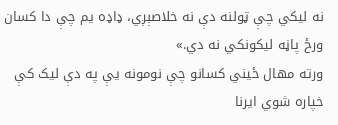نه لیکي چې ټولنه دې نه خلاصېږي، ډاډه یم چې دا کسان ورځ پاڼه لیکونکي نه دي.»
ورته مهال ځیني کسانو چې نومونه یې په دې لیک کې خپاره شوي ایرنا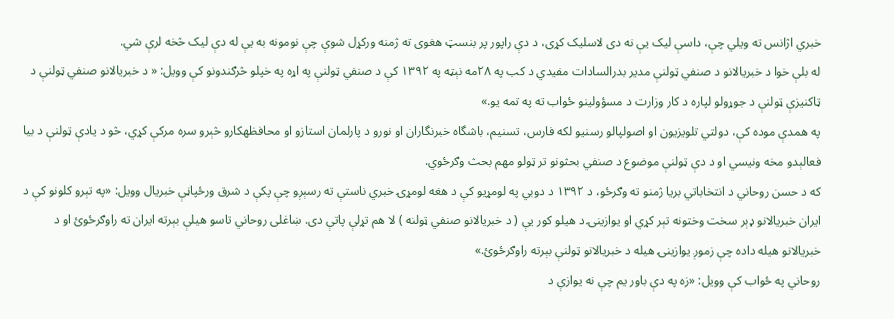خبري اژانس ته ویلي چې، داسې لیک یې نه دی لاسلیک کړی، د دې راپور پر بنسټ هغوی ته ژمنه ورکړل شوې چې نومونه به یې له دې لیک څخه لرې شي.
له بلې خوا د خبریالانو د صنفي ټولنې مدیر بدرالسادات مفیدي د کب په ۲۸مه نېټه په ۱۳۹۲ کې د صنفي ټولنې په اړه په خپلو څرګندونو کې وویل: « د خبریالانو صنفي ټولنې د ټاکنیزې ټولنې د جوړولو لپاره د کار وزارت د مسؤولینو ځواب ته په تمه یو.»
په همدې موده کې، دولتي تلویزیون او اصولپالو رسنیو لکه فارس، تسنیم، باشگاه خبرنگاران او نورو د پارلمان استازو او محافظهکارو څېرو سره مرکې کړي، څو د یادې ټولنې د بیا فعالېدو مخه ونیسي او د دې ټولنې موضوع د صنفي بحثونو تر ټولو مهم بحث وګرځوي.
که د حسن روحاني د انتخاباتي بریا ژمنو ته وګرځو، د ۱۳۹۲ د دوبي په لومړیو کې د هغه لومړۍ خبري ناستې ته رسېږو چې پکې د شرق ورځپاڼې خبریال وویل: «په تېرو کلونو کې د ایران خبریالانو ډېر سخت وختونه تېر کړي او یوازینۍ د هیلو کور یې ( د خبریالانو صنفي ټولنه ) لا هم تړلې پاتې دی. ښاغلی روحاني تاسو هیلې بېرته ایران ته راوګرځوئ او د خبریالانو هیله داده چې زموږ یوازینۍ هیله د خبریالانو ټولنې بېرته راوګرځوئ.»
روحاني په ځواب کې وویل: «زه په دې باور یم چې نه یوازې د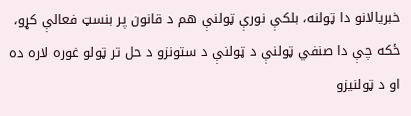خبریالانو دا ټولنه، بلکې نورې ټولنې هم د قانون پر بنسټ فعالې کړو، ځکه چې دا صنفي ټولنې د ټولنې د ستونزو د حل تر ټولو غوره لاره ده او د ټولنیزو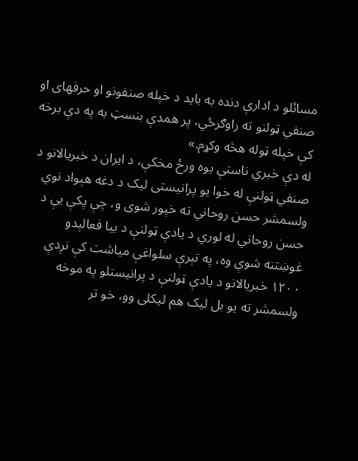مسائلو د ادارې دنده به باید د خپله صنفونو او حرفهای او صنفي ټولنو ته راوګرځي، پر همدې بنسټ به په دې برخه کې خپله ټوله هڅه وکړم.»
له دې خبري ناستې یوه ورځ مخکې، د ایران د خبریالانو د صنفي ټولنې له خوا یو پرانیستی لیک د دغه هېواد نوي ولسمشر حسن روحاني ته خپور شوی و، چې پکې یې د حسن روحاني له لوري د یادې ټولنې د بیا فعالېدو غوښتنه شوې وه، په تېرې سلواغې میاشت کې نږدې ۱۲۰۰ خبریالانو د یادې ټولنې د پرانیستلو په موخه ولسمشر ته یو بل لیک هم لیکلی وو، خو تر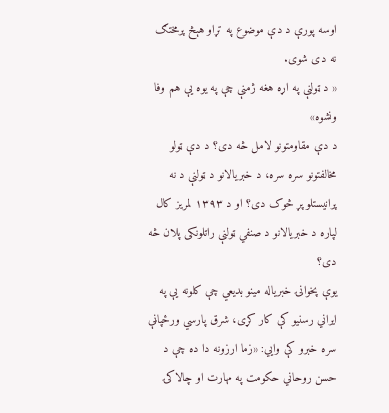اوسه پورې د دې موضوع په تړاو هېڅ پرمختګ نه دی شوی.
« د ټولنې په اړه هغه ژمنې چې په یوه یې هم وفا ونشوه»
د دې مقاومتونو لامل څه دی؟ د دې ټولو مخالفتونو سره سره، د خبریالانو د ټولنې د نه پرانیستلو پړ څوک دی؟ او د ۱۳۹۳ لمریز کال لپاره د خبریالانو د صنفي ټولنې راتلونکی پلان څه دی؟
یوې پخوانۍ خبریاله مینو بدیعي چې کلونه یې په ایراني رسنیو کې کار کړی، شرق پارسي ورځپاڼې سره خبرو کې وایي: «زما ارزونه دا ده چې د حسن روحاني حکومت په مهارت او چالاکۍ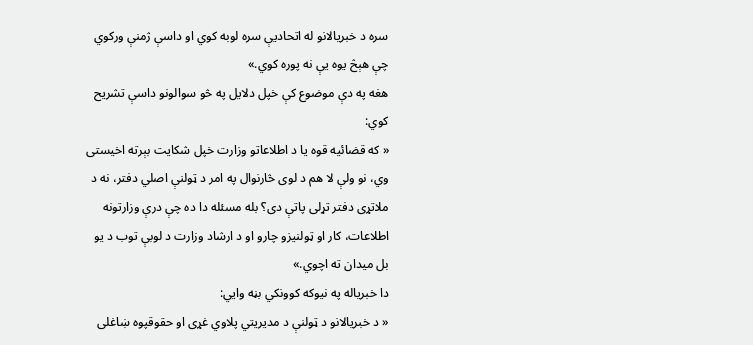سره د خبریالانو له اتحادیې سره لوبه کوي او داسې ژمنې ورکوي چې هېڅ یوه یې نه پوره کوي.»
هغه په دې موضوع کې خپل دلایل په څو سوالونو داسې تشريح کوي:
« که قضائيه قوه یا د اطلاعاتو وزارت خپل شکایت بېرته اخیستی وي، نو ولې لا هم د لوی څارنوال په امر د ټولنې اصلي دفتر، نه د ملاتړی دفتر تړلی پاتې دی؟ بله مسئله دا ده چې درې وزارتونه اطلاعات، کار او ټولنیزو چارو او د ارشاد وزارت د لوبې توب د یو بل میدان ته اچوي.»
دا خبریاله په نیوکه کوونکي بڼه وایي:
« د خبریالانو د ټولنې د مدیریتي پلاوي غړی او حقوقپوه ښاغلی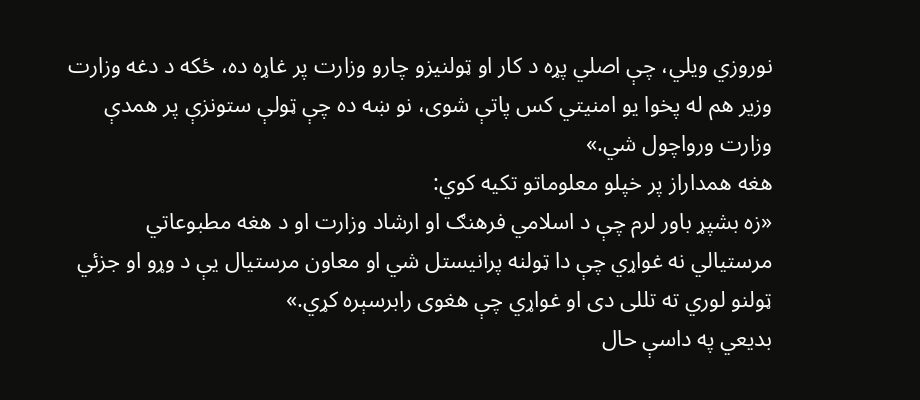نوروزي ویلي، چې اصلي پړه د کار او ټولنیزو چارو وزارت پر غاړه ده، ځکه د دغه وزارت وزیر هم له پخوا یو امنیتي کس پاتې شوی، نو ښه ده چې ټولې ستونزې پر همدې وزارت ورواچول شي.»
هغه همداراز پر خپلو معلوماتو تکیه کوي:
«زه بشپړ باور لرم چې د اسلامي فرهنګ او ارشاد وزارت او د هغه مطبوعاتي مرستیالي نه غواړي چې دا ټولنه پرانیستل شي او معاون مرستیال یې د وړو او جزئي ټولنو لوري ته تللی دی او غواړي چې هغوی رابرسېره کړي.»
بديعي په داسې حال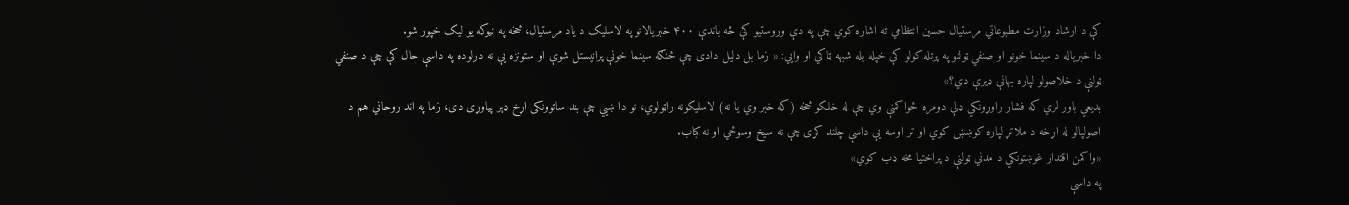کې د ارشاد وزارت مطبوعاتي مرستیال حسین انتظامي ته اشاره کوي چې په دې وروستیو کې څه باندې ۴۰۰ خبریالانو په لاسلیک د یاد مرستیال، څخه په نیوکه یو لیک خپور شو.
دا خبریاله د سینما خونو او صنفي ټولنو په پرتله کولو کې خپله بله شبهه ټاکي او وایي: « زما بل دلیل دادی چې څنګه سينما خونې پرانیستل شوې او ستونزه یې نه درلوده په داسې حال کې چې د صنفي ټولنې د خلاصولو لپاره بهانې ډیرې دي؟»
بدیعي باور لري که فشار راوړونکي ډلې دومره ځواکمنې وي چې له خلکو څخه (که خبر وي یا نه) لاسلیکونه راټولوي، نو دا ښيي چې بند ساتوونکی اړخ ډېر پیاوړی دی، زما په اند روحاني هم د اصولپالو له اړخه د ملاتړ لپاره کوښښ کوي او تر اوسه یې داسې چلند کړی چې نه سیخ وسوځي او نه کباب.
«واکمن اقتدار غوښتونکي د مدني ټولنې د پراختیا مخه ډب کوي»
په داسې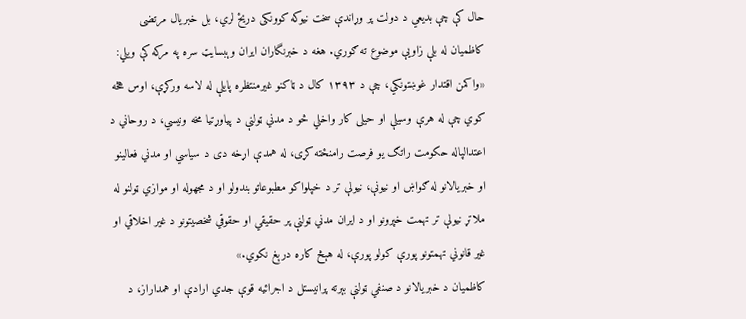حال کې چې بدیعي د دولت پر وړاندې سخت نیوکه کوونکی دریځ لري، بل خبریال مرتضی کاظمیان له بلې زاویې موضوع ته ګوري. هغه د خبرنگاران ایران وېبسایټ سره په مرکه کې ویلي:
«واکمن اقتدار غوښتونکي، چې د ۱۳۹۳ کال د ټاکنو غیرمنتظره پایلې له لاسه ورکړې، اوس هڅه کوي چې له هرې وسیلې او حیلی کار واخلي څو د مدني ټولنې د پیاوړتیا مخه ونیسي، د روحاني د اعتدالپاله حکومت راتګ یو فرصت رامنځته کړی، له همدې اړخه دی د سیاسي او مدني فعالینو او خبریالانو له ګواښ او نیونې، نیولې تر د خپلواکو مطبوعاتو بندولو او د مجهوله او موازي ټولنو له ملاتړ نیولې تر تهمت خپرونو او د ایران مدني ټولنې پر حقیقي او حقوقي شخصيتونو د غیر اخلاقي او غیر قانوني تهمتونو پورې کولو پورې، له هېڅ کاره درېغ نکوي.»
کاظمیان د خبریالانو د صنفي ټولنې بېرته پرانیستل د اجرائيه قوې جدي ارادې او همداراز، د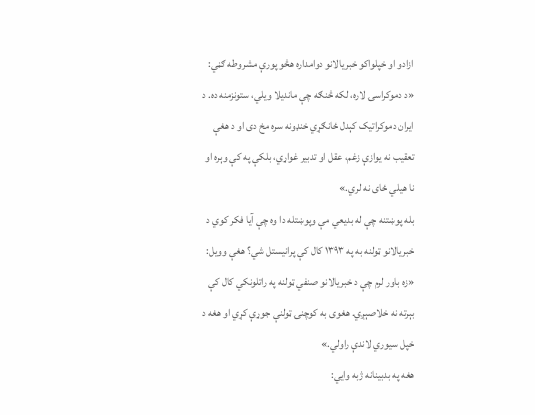ازادو او خپلواکو خبریالانو دوامداره هڅو پورې مشروطه ګڼي:
«د دموکراسۍ لاره، لکه څنګه چې ماندیلا ویلي، ستونزمنه ده. د ایران دموکراتیک کېدل ځانګړي خنډونه سره مخ دی او د هغې تعقیب نه یوازې زغم، عقل او تدبیر غواړي، بلکې په کې وېره او نا هیلي ځای نه لري.»
بله پوښتنه چې له بدیعي مې وپوښتله دا وه چې آیا فکر کوي د خبریالانو ټولنه به په ۱۳۹۳ کال کې پرانیستل شي؟ هغې وویل:
«زه باور لرم چې د خبریالانو صنفي ټولنه په راتلونکي کال کې بېرته نه خلاصېږي. هغوی به کوچنۍ ټولنې جوړې کړي او هغه د خپل سیوري لاندې راولي.»
هغه په بدبینانه ژبه وایي: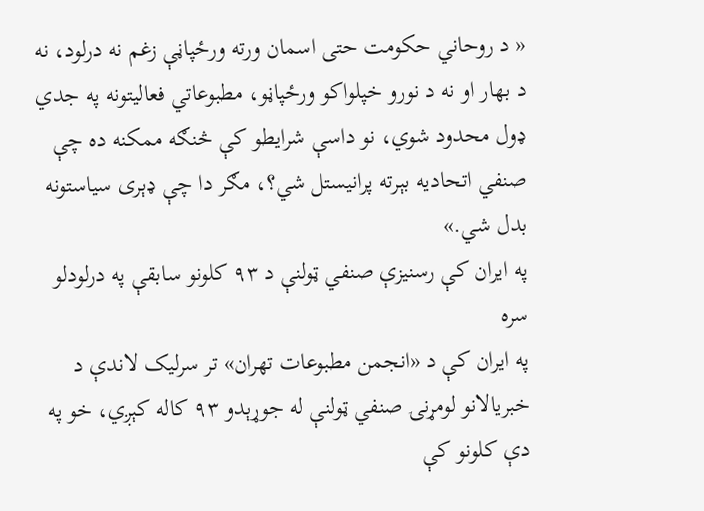« د روحاني حکومت حتی اسمان ورته ورځپاڼې زغم نه درلود، نه د بهار او نه د نورو خپلواکو ورځپاڼو، مطبوعاتي فعالیتونه په جدي ډول محدود شوي، نو داسې شرایطو کې څنګه ممکنه ده چې صنفي اتحادیه بېرته پرانیستل شي؟، مګر دا چې ډېری سیاستونه بدل شي.»
په ایران کې رسنیزې صنفي ټولنې د ۹۳ کلونو سابقې په درلودلو سره
په ایران کې د «انجمن مطبوعات تهران» تر سرلیک لاندې د خبریالانو لومړنۍ صنفي ټولنې له جوړېدو ۹۳ کاله کېږي، خو په دې کلونو کې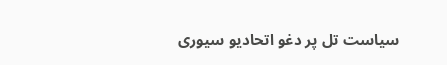سیاست تل پر دغو اتحادیو سیوری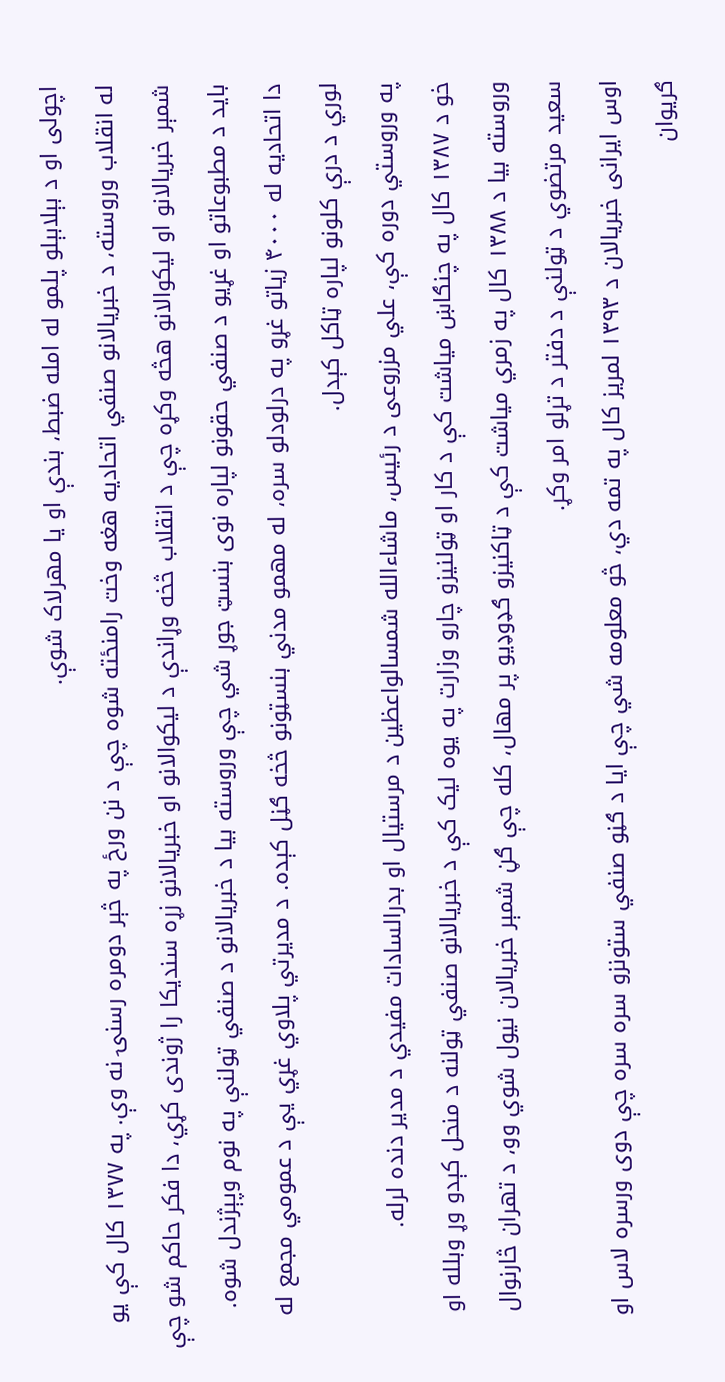اچولی او د بېلابېلو پلمو له امله ضبط، بندې او یا مهرلاک شوې.
له انقلاب وروسته، د خبریالانو صنفي اتحادیه هغه وخت رامنځته شوه چې د نن ورځ په څېر دومره رسنۍ نه وې. په ۱۳۷۷ کال کې یو شمېر خبریالانو او لیکوالانو هڅه وکړه چې د انقلاب څخه وړاندې د لیکوالانو او خبریالانو زړه سندیکا را ژوندی کړي، دا فکر حاکم شو چې باید د مطبوعاتو او غړیو د صنفي حقونو لپاره نوی بنسټ جوړ شي چې وروسته بیا د خبریالانو د صنفي ټولنې په نوم وپېژندل شوه.
دا اتحادیه له ۴۰۰۰ زیاتو غړو په درلودلو سره، له مهمو مدني بنسټونو څخه ګڼل کېده. د مدیرتي پلاوي غړي يې د عمومي مجمع له لوري د درې کلونو لپاره ټاکل کېدل.
په وروستي دوره کې، علي مزروعی د رئیس، ماشاءالله شمسالواعظین د مرستیال او بدرالسادات مفیدي د مدیر دنده لرله.
خو د ۱۳۸۷ کال په چنګاښ مياشت کې د کار او ټولنیزو چارو وزارت په یوه لیک کې د خبریالانو صنفي ټولنه د منحل کېدو وړ وبلله او وروسته بیا د ۱۳۸۸ کال په زمري میاشت کې د ټاکنیزو ګډوډیو پر مهال، کله چې ګڼ شمېر خبریالان نیول شوي وو، د تهران څارنوال سعید مرتضوي د ټولنې د دفتر د تړلو امر وکړ.
اوس ایرانی خبریالان د ۱۳۹۳ لمریز کال په تمه دي، څو معلومه شي چې ایا د ګڼو صنفي ستونزو سره سره چې دوی ورسره لاس او ګریوان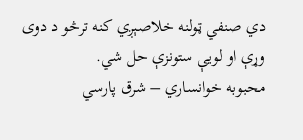دي صنفي ټولنه خلاصېږي کنه ترڅو د دوی وړې او لویې ستونزې حل شي.
محبوبه خوانساري – شرق پارسي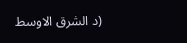(د الشرق الاوسط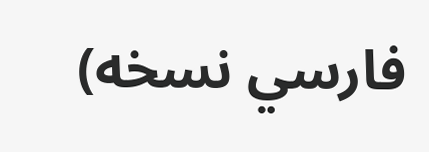فارسي نسخه)